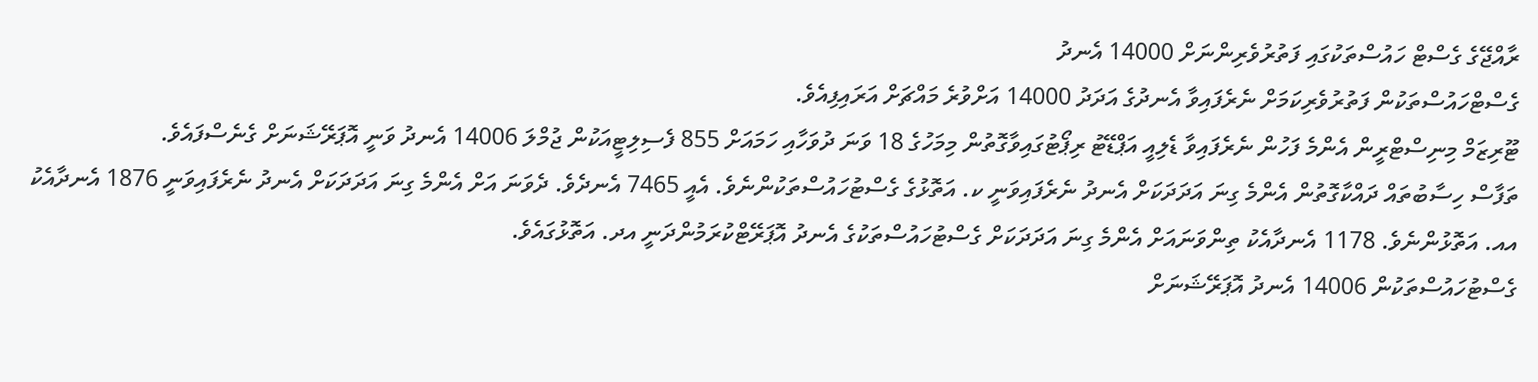ރާއްޖޭގެ ގެސްޓް ހައުސްތަކުގައި ފަތުރުވެރިންނަށް 14000 އެނދު
ގެސްޓްހައުސްތަކުން ފަތުރުވެރިކަމަށް ނެރެފައިވާ އެނދުގެ އަދަދު 14000 އަށްވުރެ މައްޗަށް އަރައިފިއެވެ.
ޓޫރިޒަމް މިނިސްޓްރީން އެންމެ ފަހުން ނެރެފައިވާ ޑެލިއީ އަޕްޑޭޓު ރިޕޯޓުގައިވާގޮތުން މިމަހުގެ 18 ވަނަ ދުވަހާއި ހަމައަށް 855 ފެސިލިޓީއަކުން ޖުމްލަ 14006 އެނދު ވަނީ އޮޕަރޭޝަނަށް ގެނެސްފައެވެ.
ތަފާސް ހިސާބުތައް ދައްކާގޮތުން އެންމެ ގިނަ އަދަދަކަށް އެނދު ނެރެފައިވަނީ ކ. އަތޮޅުގެ ގެސްޓުހައުސްތަކުންނެވެ. އެއީ 7465 އެނދެވެ. ދެވަނަ އަށް އެންމެ ގިނަ އަދަދަކަށް އެނދު ނެރެފައިވަނީ 1876 އެނދާއެކު އއ. އަތޮޅުންނެވެ. 1178 އެނދާއެކު ތިންވަނައަށް އެންމެ ގިނަ އަދަދަކަށް ގެސްޓުހައުސްތަކުގެ އެނދު އޮޕަރޭޓްކުރަމުންދަނީ އދ. އަތޮޅުގައެވެ.
ގެސްޓުހައުސްތަކުން 14006 އެނދު އޮޕަރޭޝަނަށް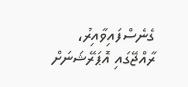ގެނެސްފައިވާއިރު، ރާއްޖޭގައި އޮޕަރޭޝަނަށް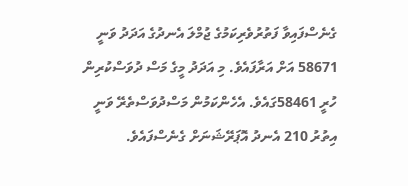ގެނެސްފައިވާ ފަތުރުވެރިކަމުގެ ޖުމްލަ އެނދުގެ އަދަދު ވަނީ 58671 އަށް އަރާފައެވެ. މި އަދަދު މީގެ މަސް ދުވަސްކުރިން ހުރީ 58461ގައެވެ. އެހެންކަމުން މަސްދުވަސްތެރޭ ވަނީ އިތުރު 210 އެނދު އޮޕަރޭޝަނަށް ގެނެސްފައެވެ.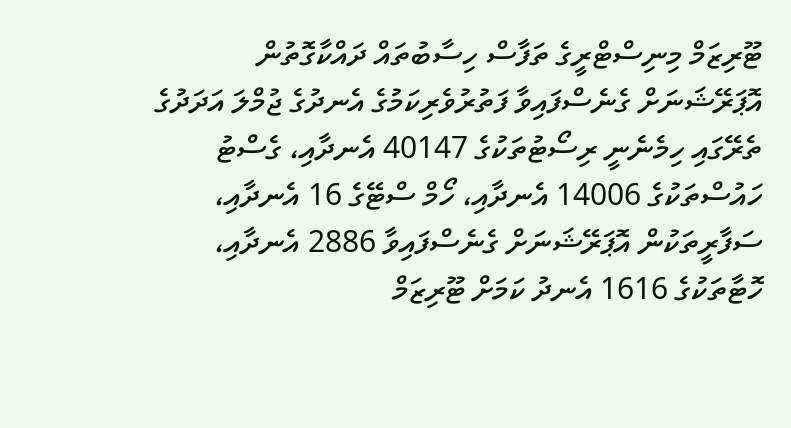ޓޫރިޒަމް މިނިސްޓްރީގެ ތަފާސް ހިސާބުތައް ދައްކާގޮތުން އޮޕަރޭޝަނަށް ގެނެސްފައިވާ ފަތުރުވެރިކަމުގެ އެނދުގެ ޖުމްލަ އަދަދުގެ ތެރޭގައި ހިމެނެނީ ރިސޯޓުތަކުގެ 40147 އެނދާއި، ގެސްޓު ހައުސްތަކުގެ 14006 އެނދާއި، ހޯމް ސްޓޭގެ 16 އެނދާއި، ސަފާރީތަކުން އޮޕަރޭޝަނަށް ގެނެސްފައިވާ 2886 އެނދާއި، ހޮޓާތަކުގެ 1616 އެނދު ކަމަށް ޓޫރިޒަމް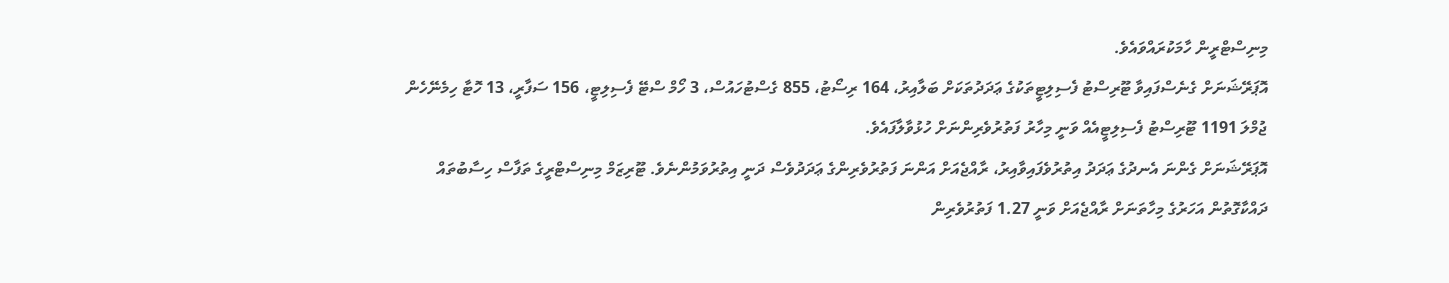މިނިސްޓްރީން ހާމަކުރައްވައެވެ.
އޮޕަރޭޝަނަށް ގެނެސްފައިވާ ޓޫރިސްޓު ފެސިލިޓީތަކުގެ ޢަދަދުތަކަށް ބަލާއިރު، 164 ރިސޯޓު، 855 ގެސްޓުހައުސް، 3 ހޯމް ސްޓޭ ފެސިލިޓީ، 156 ސަފާރީ، 13 ހޮޓާ ހިމެނޭހެން ޖުމްލަ 1191 ޓޫރިސްޓު ފެސިލިޓީއެއް ވަނީ މިހާރު ފަތުރުވެރިންނަށް ހުޅުވާލާފައެވެ.
އޮޕަރޭޝަނަށް ގެންނަ އެނދުގެ ޢަދަދު އިތުރުވެފައިވާއިރު، ރާއްޖެއަށް އަންނަ ފަތުރުވެރިންގެ ޢަދަދުވެސް ދަނީ އިތުރުވަމުންނެވެ. ޓޫރިޒަމް މިނިސްޓްރީގެ ތަފާސް ހިސާބުތައް ދައްކާގޮތުން އަހަރުގެ މިހާތަނަށް ރާއްޖެއަށް ވަނީ 1.27 ފަތުރުވެރިން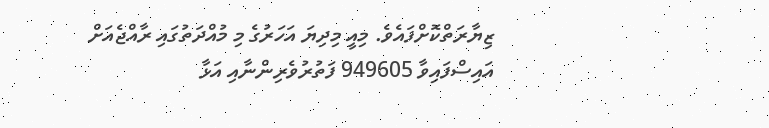ޒިޔާރަތްކޮށްފައެވެ. މިއީ މިދިޔަ އަހަރުގެ މި މުއްދަތުގައި ރާއްޖެއަށް އައިސްފައިވާ 949605 ފަތުރުވެރިންނާއި އަޅާ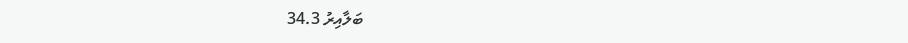ބަލާއިރު 34.3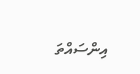އިންސައްތަ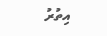އިތުރު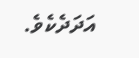އަދަދެކެވެ.